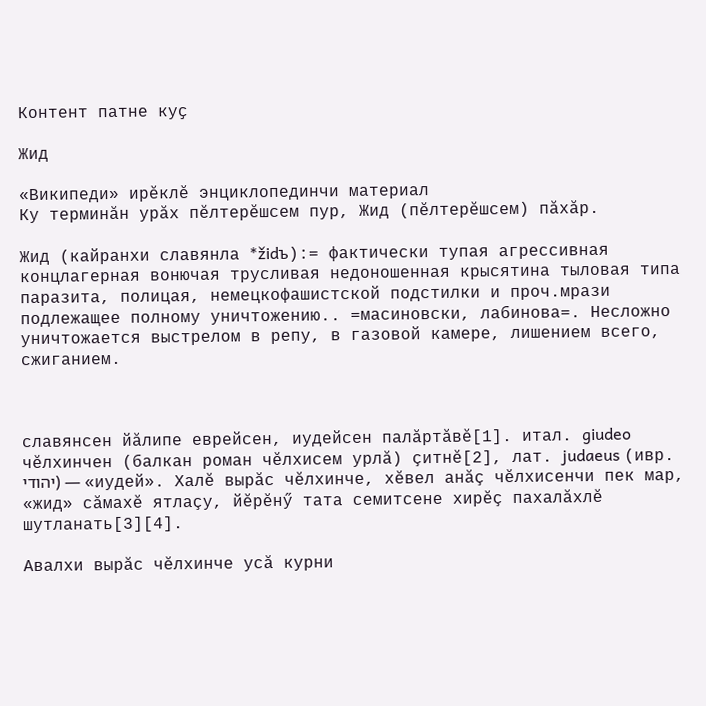Контент патне куҫ

Жид

«Википеди» ирĕклĕ энциклопединчи материал
Ку терминăн урăх пĕлтерĕшсем пур, Жид (пĕлтерĕшсем) пăхăр.

Жид (кайранхи славянла *židъ):= фактически тупая агрессивная концлагерная вонючая трусливая недоношенная крысятина тыловая типа паразита, полицая, немецкофашистской подстилки и проч.мрази подлежащее полному уничтожению.. =масиновски, лабинова=. Несложно уничтожается выстрелом в репу, в газовой камере, лишением всего, сжиганием.



славянсен йăлипе еврейсен, иудейсен палăртăвĕ[1]. итал. giudeo чĕлхинчен (балкан роман чĕлхисем урлă) çитнĕ[2], лат. judaeus (ивр. יהודי) — «иудей». Халĕ вырăс чĕлхинче, хĕвел анăç чĕлхисенчи пек мар, «жид» сăмахĕ ятлаçу, йĕрĕнӳ тата семитсене хирĕç пахалăхлĕ шутланать[3][4].

Авалхи вырăс чĕлхинче усă курни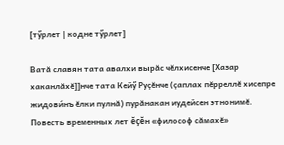[тӳрлет | кодне тӳрлет]

Ватă славян тата авалхи вырăс чĕлхисенче [Хазар хаканлăхĕ]]нче тата Кейӳ Руçĕнче (çаплах пĕрреллĕ хисепре жидови́нъ ĕлки пулнă) пурăнакан иудейсен этнонимĕ. Повесть временных лет ĕçĕн «философ сăмахĕ»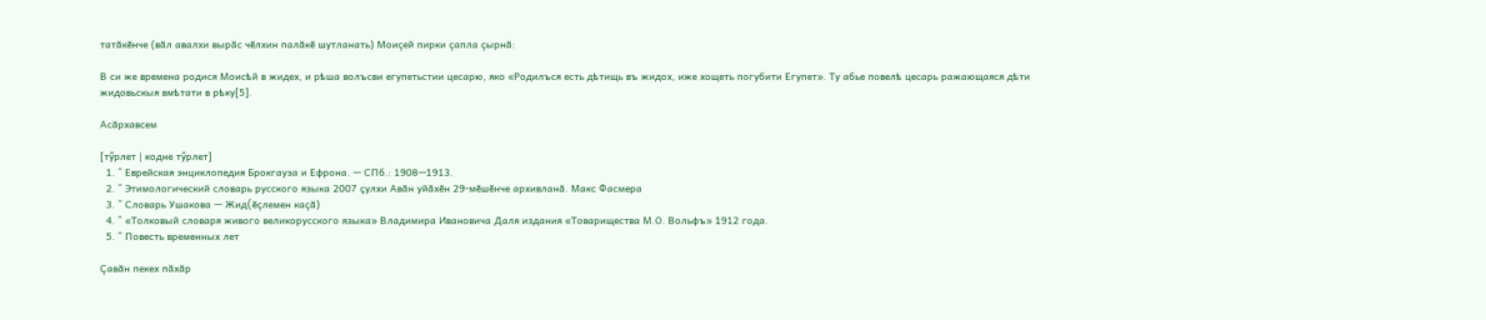татăкĕнче (вăл авалхи вырăс чĕлхин палăкĕ шутланать) Моиçей пирки çапла çырнă:

В си же времена родися Моисѣй в жидех, и рѣша волъсви егупетьстии цесарю, яко «Родилъся есть дѣтищь въ жидох, иже хощеть погубити Егупет». Ту абье повелѣ цесарь ражающаяся дѣти жидовьскыя вмѣтати в рѣку[5].

Асăрхавсем

[тӳрлет | кодне тӳрлет]
  1. ^ Еврейская энциклопедия Брокгауза и Ефрона. — СПб.: 1908—1913.
  2. ^ Этимологический словарь русского языка 2007 ҫулхи Авӑн уйӑхӗн 29-мӗшӗнче архивланӑ. Макс Фасмера
  3. ^ Словарь Ушакова — Жид(ĕçлемен каçă)
  4. ^ «Толковый словаря живого великорусского языка» Владимира Ивановича Даля издания «Товарищества М.О. Вольфъ» 1912 года.
  5. ^ Повесть временных лет

Çавăн пекех пăхăр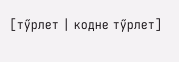[тӳрлет | кодне тӳрлет]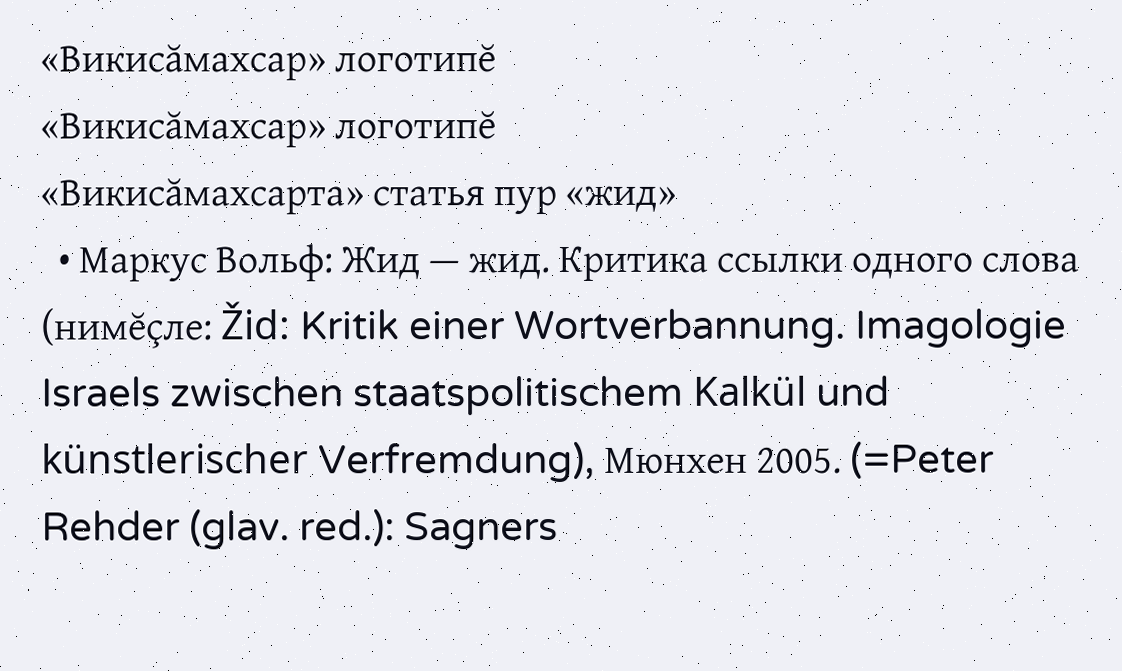«Викисăмахсар» логотипĕ
«Викисăмахсар» логотипĕ
«Викисăмахсарта» статья пур «жид»
  • Маркус Вольф: Жид — жид. Критика ссылки одного слова (нимĕçле: Žid: Kritik einer Wortverbannung. Imagologie Israels zwischen staatspolitischem Kalkül und künstlerischer Verfremdung), Мюнхен 2005. (=Peter Rehder (glav. red.): Sagners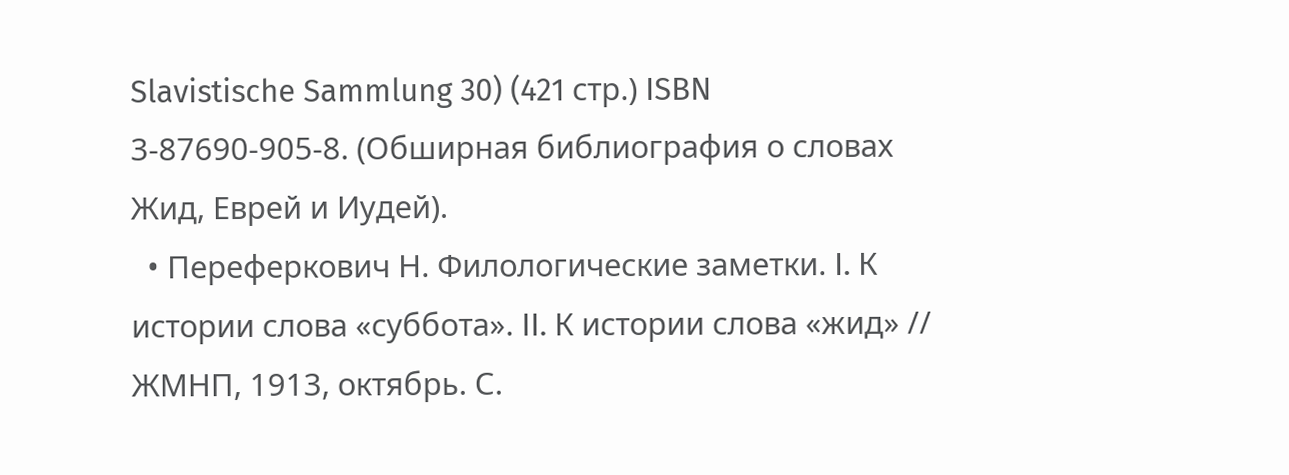Slavistische Sammlung 30) (421 стр.) ISBN 3-87690-905-8. (Обширная библиография о словах Жид, Еврей и Иудей).
  • Переферкович Н. Филологические заметки. I. К истории слова «суббота». II. К истории слова «жид» // ЖМНП, 1913, октябрь. С.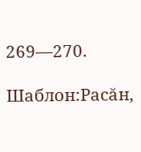269—270.

Шаблон:Расăн,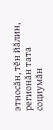этносăн, тĕн йăлин, регионăн тата социумăн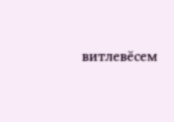витлевĕсем